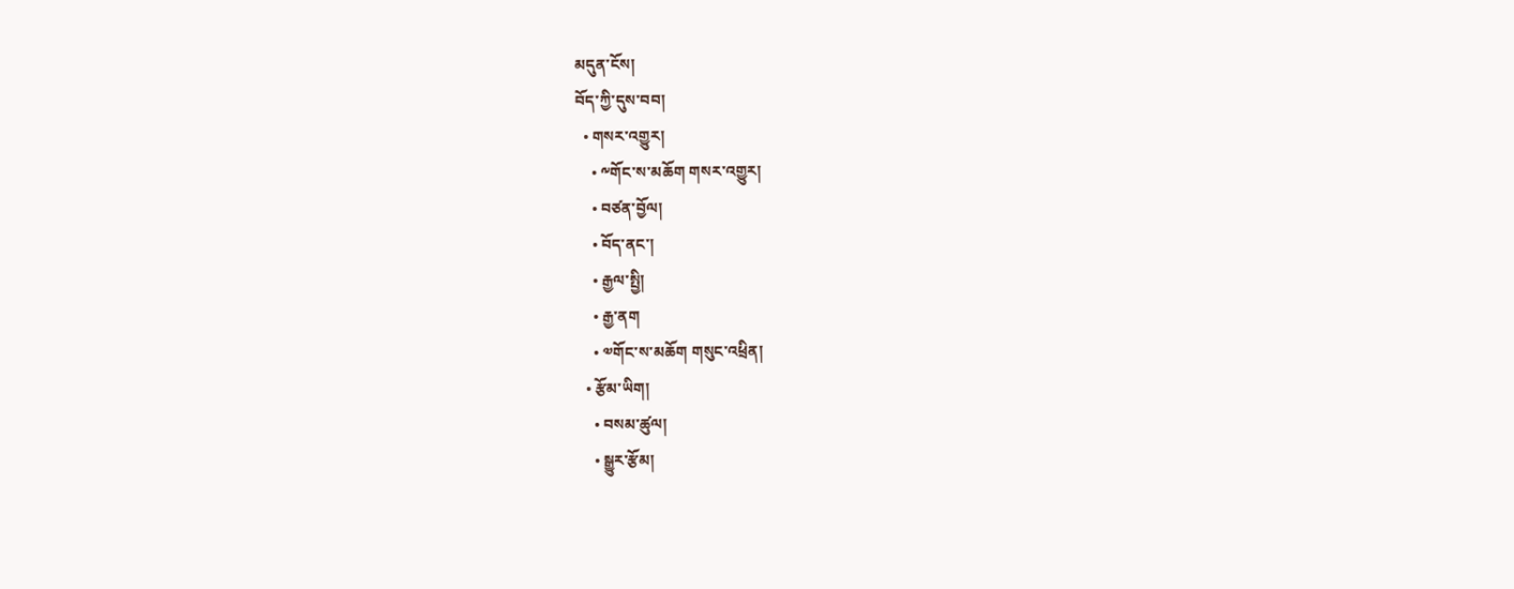མདུན་ངོས།
བོད་ཀྱི་དུས་བབ།
  • གསར་འགྱུར།
    • ༸གོང་ས་མཆོག གསར་འགྱུར།
    • བཙན་བྱོལ།
    • བོད་ནང་།
    • རྒྱལ་སྤྱི།
    • རྒྱ་ནག
    • ༧གོང་ས་མཆོག གསུང་འཕྲིན།
  • རྩོམ་ཡིག།
    • བསམ་ཚུལ།
    • སྒྱུར་རྩོམ།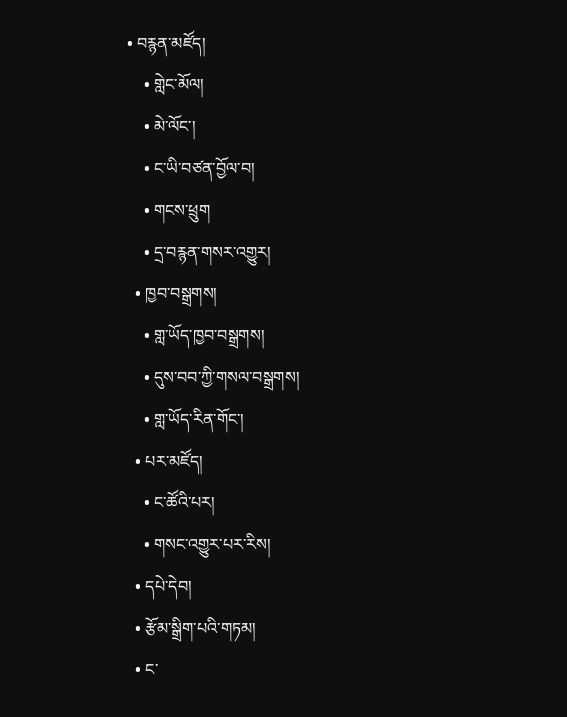• བརྙན་མཛོད།
    • གླེང་མོལ།
    • མེ་ལོང་།
    • ང་ཡི་བཙན་བྱོལ་བ།
    • གངས་ཕྲུག
    • དྲ་བརྙན་གསར་འགྱུར།
  • ཁྱབ་བསྒྲགས།
    • གླ་ཡོད་ཁྱབ་བསྒྲགས།
    • དུས་བབ་ཀྱི་གསལ་བསྒྲགས།
    • གླ་ཡོད་རིན་གོང་།
  • པར་མཛོད།
    • ང་ཚོའི་པར།
    • གསང་འགྱུར་པར་རིས།
  • དཔེ་དེབ།
  • རྩོམ་སྒྲིག་པའི་གཏམ།
  • ང་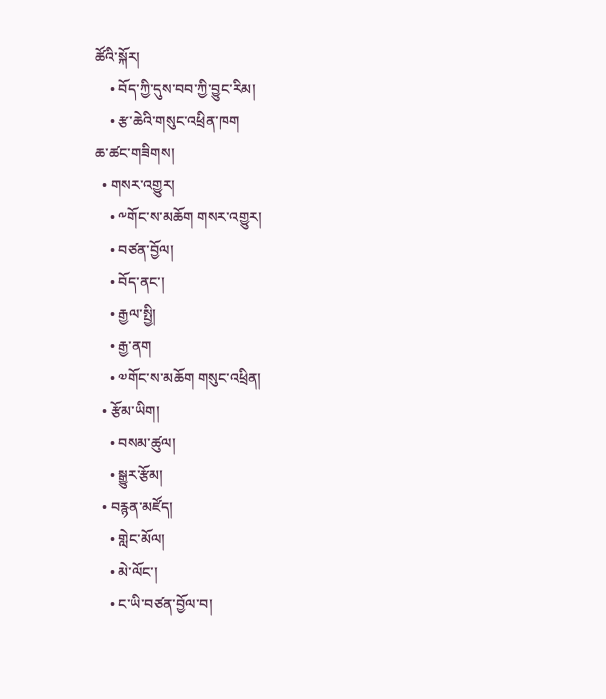ཚོའི་སྐོར།
    • བོད་ཀྱི་དུས་བབ་ཀྱི་བྱུང་རིམ།
    • རྩ་ཆེའི་གསུང་འཕྲིན་ཁག
ཆ་ཚང་གཟིགས།
  • གསར་འགྱུར།
    • ༸གོང་ས་མཆོག གསར་འགྱུར།
    • བཙན་བྱོལ།
    • བོད་ནང་།
    • རྒྱལ་སྤྱི།
    • རྒྱ་ནག
    • ༧གོང་ས་མཆོག གསུང་འཕྲིན།
  • རྩོམ་ཡིག།
    • བསམ་ཚུལ།
    • སྒྱུར་རྩོམ།
  • བརྙན་མཛོད།
    • གླེང་མོལ།
    • མེ་ལོང་།
    • ང་ཡི་བཙན་བྱོལ་བ།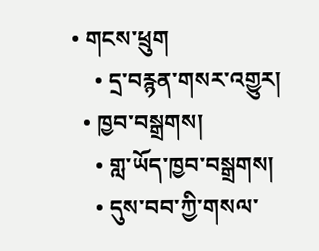• གངས་ཕྲུག
    • དྲ་བརྙན་གསར་འགྱུར།
  • ཁྱབ་བསྒྲགས།
    • གླ་ཡོད་ཁྱབ་བསྒྲགས།
    • དུས་བབ་ཀྱི་གསལ་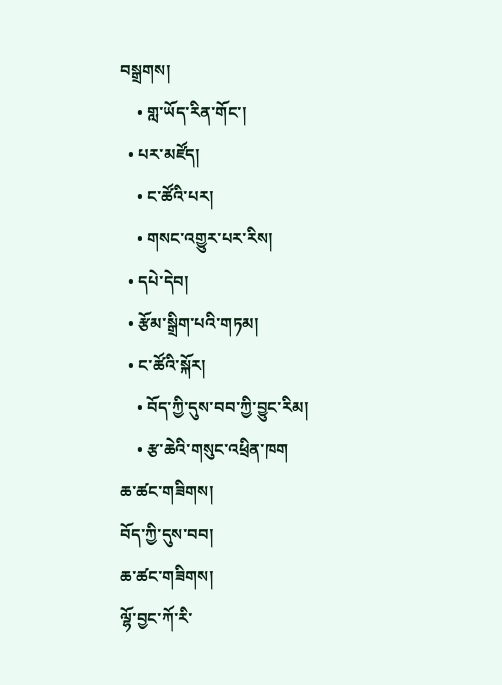བསྒྲགས།
    • གླ་ཡོད་རིན་གོང་།
  • པར་མཛོད།
    • ང་ཚོའི་པར།
    • གསང་འགྱུར་པར་རིས།
  • དཔེ་དེབ།
  • རྩོམ་སྒྲིག་པའི་གཏམ།
  • ང་ཚོའི་སྐོར།
    • བོད་ཀྱི་དུས་བབ་ཀྱི་བྱུང་རིམ།
    • རྩ་ཆེའི་གསུང་འཕྲིན་ཁག
ཆ་ཚང་གཟིགས།
བོད་ཀྱི་དུས་བབ།
ཆ་ཚང་གཟིགས།
ལྷོ་བྱང་ཀོ་རི་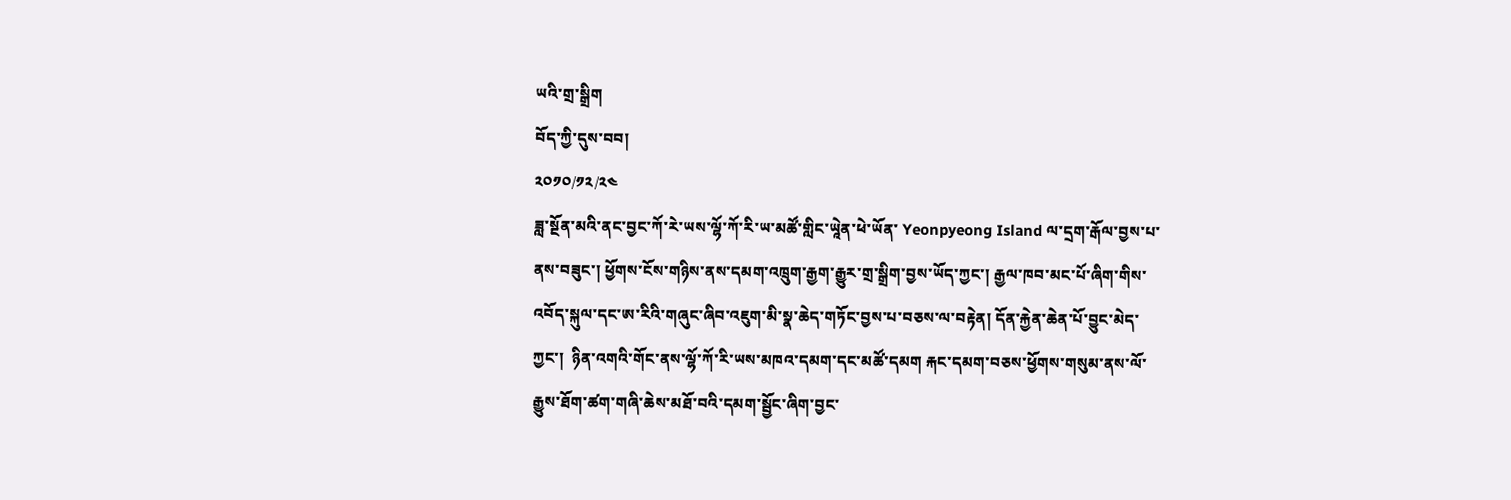ཡའི་གྲ་སྒྲིག
བོད་ཀྱི་དུས་བབ།
༢༠༡༠/༡༢/༢༤
ཟླ་སྔོན་མའི་ནང་བྱང་ཀོ་རེ་ཡས་ལྷོ་ཀོ་རི་ཡ་མཚོ་གླིང་ཡཱེན་ཕེ་ཡོན་ Yeonpyeong Island ལ་དྲག་རྒོལ་བྱས་པ་ནས་བཟུང་། ཕྱོགས་ངོས་གཉིས་ནས་དམག་འཁྲུག་རྒྱག་རྒྱུར་གྲ་སྒྲིག་བྱས་ཡོད་ཀྱང་། རྒྱལ་ཁབ་མང་པོ་ཞིག་གིས་འབོད་སྐུལ་དང་ཨ་རིའི་གཞུང་ཞིབ་འཇུག་མི་སྣ་ཆེད་གཏོང་བྱས་པ་བཅས་ལ་བརྟེན། དོན་རྐྱེན་ཆེན་པོ་བྱུང་མེད་ཀྱང་།  ཉིན་འགའི་གོང་ནས་ལྷོ་ཀོ་རི་ཡས་མཁའ་དམག་དང་མཚོ་དམག རྐང་དམག་བཅས་ཕྱོགས་གསུམ་ནས་ལོ་རྒྱུས་ཐོག་ཚག་གཞི་ཆེས་མཐོ་བའི་དམག་སྦྱོང་ཞིག་བྱང་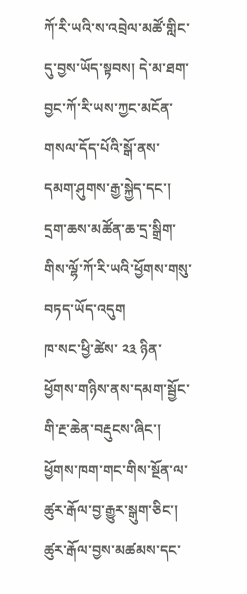ཀོ་རི་ཡའི་ས་འབྲེལ་མཚོ་གླིང་དུ་བྱས་ཡོད་སྟབས། དེ་མ་ཐག་བྱང་ཀོ་རི་ཡས་ཀྱང་མངོན་གསལ་དོད་པོའི་སྒོ་ནས་དམག་ཤུགས་རྒྱ་སྐྱེད་དང་། དྲག་ཆས་མཚོན་ཆ་དྲ་སྒྲིག་གིས་ལྷོ་ཀོ་རི་ཡའི་ཕྱོགས་གསུ་བཏད་ཡོད་འདུག
ཁ་སང་ཕྱི་ཚེས་ ༢༣ ཉིན་ཕྱོགས་གཉིས་ནས་དམག་སྦྱོང་གི་རྔ་ཆེན་བརྡུངས་ཞིང་། ཕྱོགས་ཁག་གང་གིས་སྔོན་ལ་ཚུར་རྒོལ་བྱ་རྒྱུར་སྒུག་ཅིང་། ཚུར་རྒོལ་བྱས་མཚམས་དང་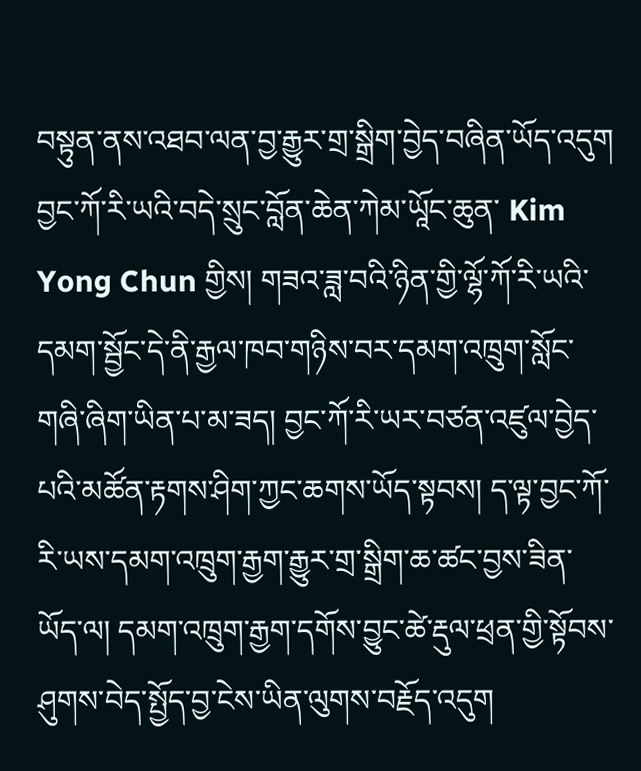བསྟུན་ནས་འཐབ་ལན་བྱ་རྒྱུར་གྲ་སྒྲིག་བྱེད་བཞིན་ཡོད་འདུག
བྱང་ཀོ་རི་ཡའི་བདེ་སྲུང་བློན་ཆེན་ཀེམ་ཡཱོང་ཆུན་ Kim Yong Chun གྱིས། གཟའ་ཟླ་བའི་ཉིན་གྱི་ལྷོ་ཀོ་རི་ཡའི་དམག་སྦྱོང་དེ་ནི་རྒྱལ་ཁབ་གཉིས་བར་དམག་འཁྲུག་སློང་གཞི་ཞིག་ཡིན་པ་མ་ཟད། བྱང་ཀོ་རི་ཡར་བཙན་འཛུལ་བྱེད་པའི་མཚོན་རྟགས་ཤིག་ཀྱང་ཆགས་ཡོད་སྟབས། ད་ལྟ་བྱང་ཀོ་རི་ཡས་དམག་འཁྲུག་རྒྱག་རྒྱུར་གྲ་སྒྲིག་ཆ་ཚང་བྱས་ཟིན་ཡོད་ལ། དམག་འཁྲུག་རྒྱག་དགོས་བྱུང་ཚེ་རྡུལ་ཕྲན་གྱི་སྟོབས་ཤུགས་བེད་སྤྱོད་བྱ་ངེས་ཡིན་ལུགས་བརྗོད་འདུག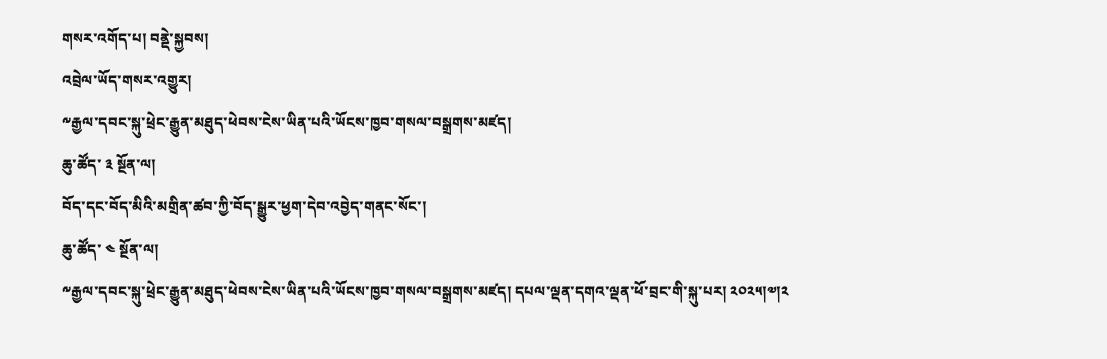གསར་འགོད་པ། བནྡེ་སྐྱབས།
འབྲེལ་ཡོད་གསར་འགྱུར།
༸རྒྱལ་དབང་སྐུ་ཕྲེང་རྒྱུན་མཐུད་ཕེབས་ངེས་ཡིན་པའི་ཡོངས་ཁྱབ་གསལ་བསྒྲགས་མཛད།
ཆུ་ཚོད་ ༣ སྔོན་ལ།
བོད་དང་བོད་མིའི་མགྲིན་ཚབ་ཀྱི་བོད་སྒྱུར་ཕྱག་དེབ་འབྱེད་གནང་སོང་།
ཆུ་ཚོད་ ༤ སྔོན་ལ།
༸རྒྱལ་དབང་སྐུ་ཕྲེང་རྒྱུན་མཐུད་ཕེབས་ངེས་ཡིན་པའི་ཡོངས་ཁྱབ་གསལ་བསྒྲགས་མཛད། དཔལ་ལྡན་དགའ་ལྡན་ཕོ་བྲང་གི་སྐུ་པར། ༢༠༢༥།༧།༢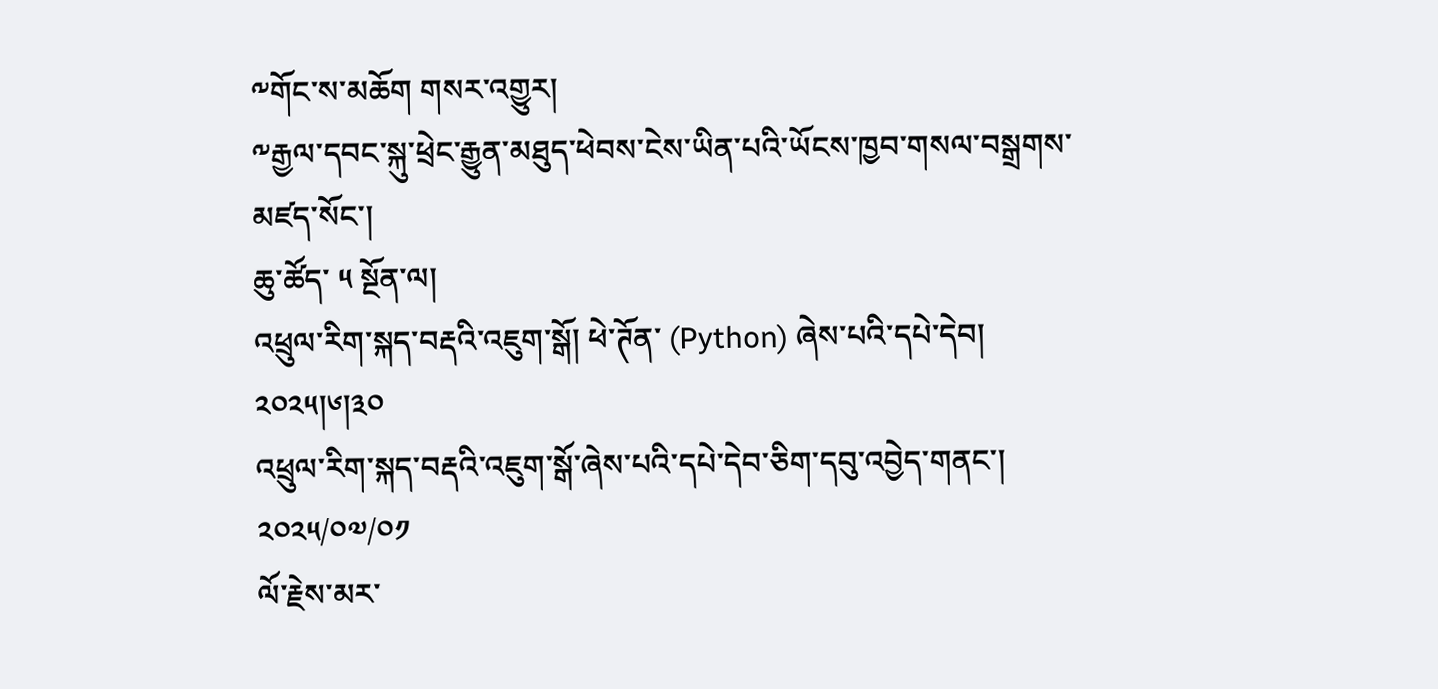༸གོང་ས་མཆོག གསར་འགྱུར།
༸རྒྱལ་དབང་སྐུ་ཕྲེང་རྒྱུན་མཐུད་ཕེབས་ངེས་ཡིན་པའི་ཡོངས་ཁྱབ་གསལ་བསྒྲགས་མཛད་སོང་།
ཆུ་ཚོད་ ༥ སྔོན་ལ།
འཕྲུལ་རིག་སྐད་བརྡའི་འཇུག་སྒོ། ཕེ་ཊོན་ (Python) ཞེས་པའི་དཔེ་དེབ། ༢༠༢༥།༦།༣༠
འཕྲུལ་རིག་སྐད་བརྡའི་འཇུག་སྒོ་ཞེས་པའི་དཔེ་དེབ་ཅིག་དབུ་འབྱེད་གནང་།
༢༠༢༥/༠༧/༠༡
ལོ་རྗེས་མར་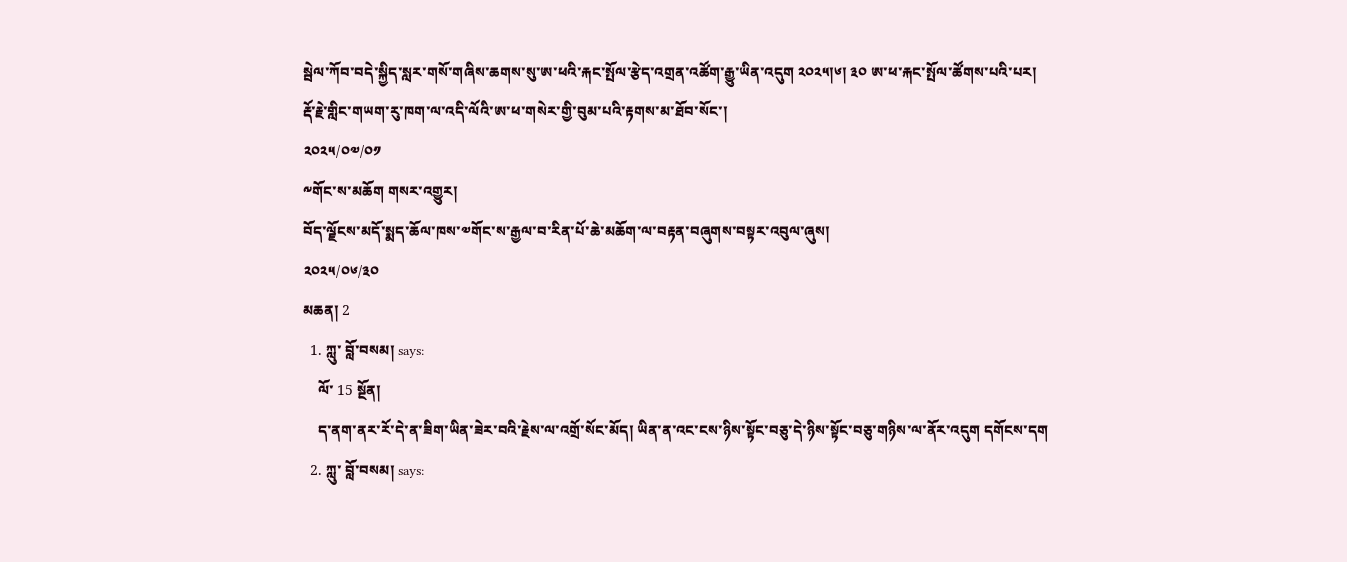སྦེལ་ཀོབ་བདེ་སྐྱིད་སླར་གསོ་གཞིས་ཆགས་སུ་ཨ་ཕའི་རྐང་སྤོལ་རྩེད་འགྲན་འཚོག་རྒྱུ་ཡིན་འདུག ༢༠༢༥།༦། ༣༠ ཨ་ཕ་རྐང་སྤོལ་ཚོགས་པའི་པར།
རྡོ་རྗེ་གླིང་གཡག་རུ་ཁག་ལ་འདི་ལོའི་ཨ་ཕ་གསེར་གྱི་བུམ་པའི་རྟགས་མ་ཐོབ་སོང་།
༢༠༢༥/༠༧/༠༡
༸གོང་ས་མཆོག གསར་འགྱུར།
བོད་ལྗོངས་མདོ་སྨད་ཆོལ་ཁས་༧གོང་ས་རྒྱལ་བ་རིན་པོ་ཆེ་མཆོག་ལ་བརྟན་བཞུགས་བསྟར་འབུལ་ཞུས།
༢༠༢༥/༠༦/༣༠
མཆན། 2
  1. ཀླུ་ བློ་བསམ། says:
    ལོ་ 15 སྔོན།
    ད་ནག་ནར་རོ་དེ་ན་ཟིག་ཡིན་ཟེར་བའི་རྗེས་ལ་འགྲོ་སོང་མོད། ཡིན་ན་འང་ངས་ཉིས་སྟོང་བཅུ་དེ་ཉིས་སྟོང་བཅུ་གཉིས་ལ་ནོར་འདུག དགོངས་དག
  2. ཀླུ་ བློ་བསམ། says: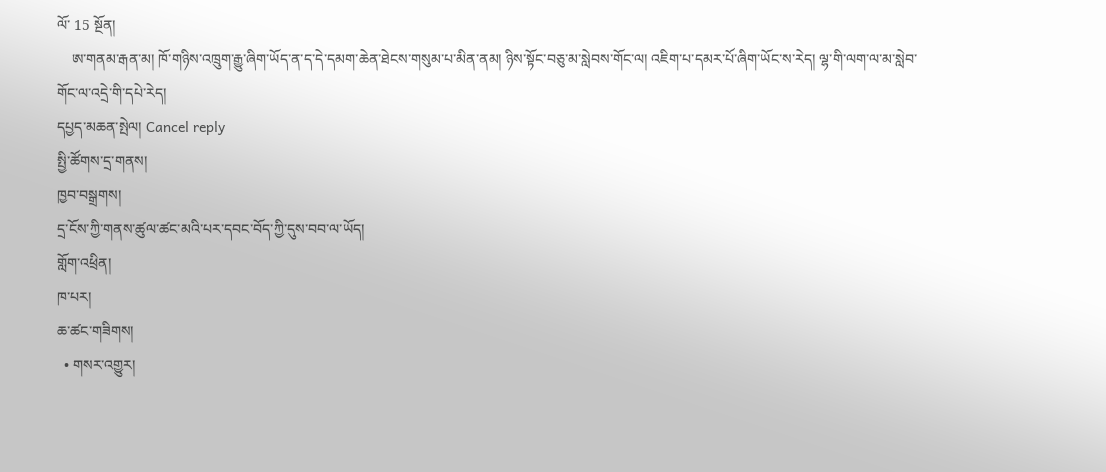ལོ་ 15 སྔོན།
    ཨ་གནམ་རྒན་མ། ཁོ་གཉིས་འཁྲུག་རྒྱུ་ཞིག་ཡོད་ན་ད་དེ་དམག་ཆེན་ཐེངས་གསུམ་པ་མིན་ནམ། ཉིས་སྟོང་བཅུ་མ་སླེབས་གོང་ལ། འཇིག་པ་དམར་པོ་ཞིག་ཡོང་ས་རེད། ལྷ་གི་ལག་ལ་མ་སླེབ་གོང་ལ་འདྲེ་གི་དཔེ་རེད།
དཔྱད་མཆན་སྤེལ། Cancel reply
སྤྱི་ཚོགས་དྲ་གནས།
ཁྱབ་བསྒྲགས།
དྲ་ངོས་ཀྱི་གནས་ཚུལ་ཚང་མའི་པར་དབང་བོད་ཀྱི་དུས་བབ་ལ་ཡོད།
གློག་འཕྲིན།
ཁ་པར།
ཆ་ཚང་གཟིགས།
  • གསར་འགྱུར།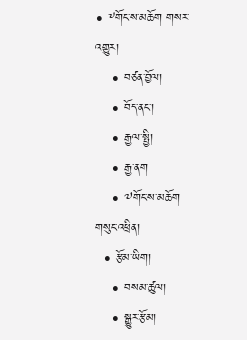• ༸གོང་ས་མཆོག གསར་འགྱུར།
    • བཙན་བྱོལ།
    • བོད་ནང་།
    • རྒྱལ་སྤྱི།
    • རྒྱ་ནག
    • ༧གོང་ས་མཆོག གསུང་འཕྲིན།
  • རྩོམ་ཡིག།
    • བསམ་ཚུལ།
    • སྒྱུར་རྩོམ།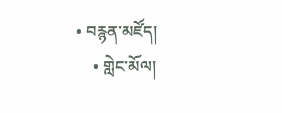• བརྙན་མཛོད།
    • གླེང་མོལ།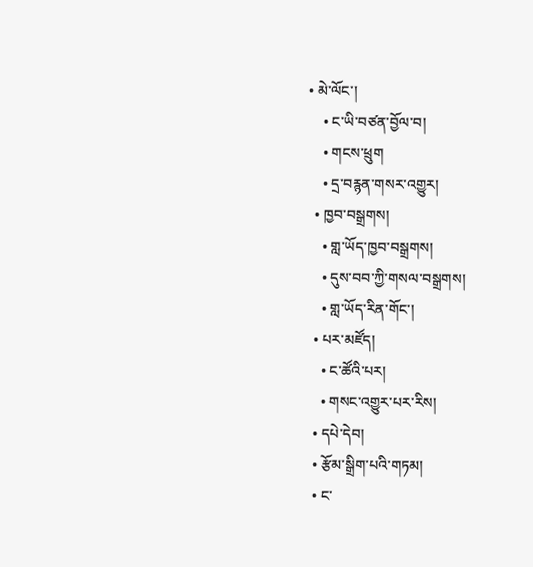• མེ་ལོང་།
    • ང་ཡི་བཙན་བྱོལ་བ།
    • གངས་ཕྲུག
    • དྲ་བརྙན་གསར་འགྱུར།
  • ཁྱབ་བསྒྲགས།
    • གླ་ཡོད་ཁྱབ་བསྒྲགས།
    • དུས་བབ་ཀྱི་གསལ་བསྒྲགས།
    • གླ་ཡོད་རིན་གོང་།
  • པར་མཛོད།
    • ང་ཚོའི་པར།
    • གསང་འགྱུར་པར་རིས།
  • དཔེ་དེབ།
  • རྩོམ་སྒྲིག་པའི་གཏམ།
  • ང་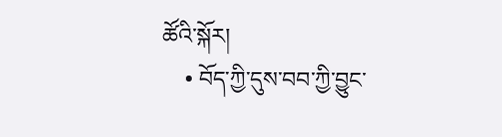ཚོའི་སྐོར།
    • བོད་ཀྱི་དུས་བབ་ཀྱི་བྱུང་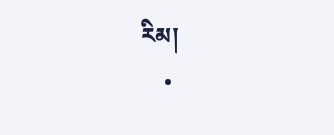རིམ།
    •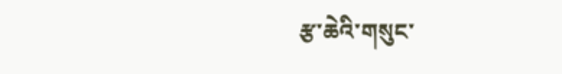རྩ་ཆེའི་གསུང་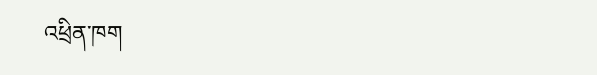འཕྲིན་ཁག